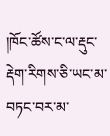།ཁོང་ཚོས་ང་ལ་རྡུང་རྡེག་རིགས་ཅི་ཡང་མ་བཏང་བར་མ་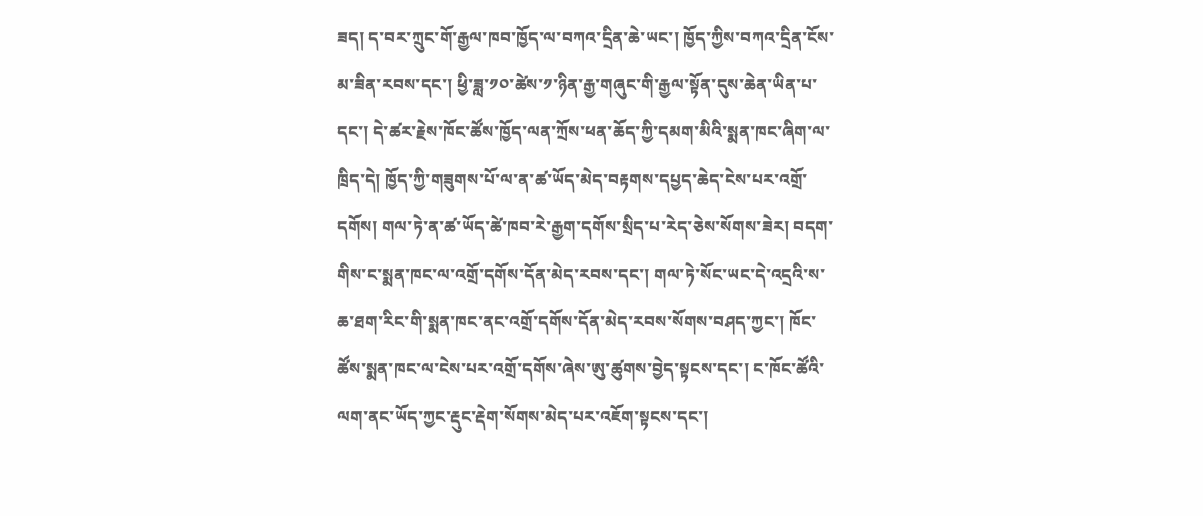ཟད། ད་བར་ཀྲུང་གོ་རྒྱལ་ཁབ་ཁྱོད་ལ་བཀའ་དྲིན་ཆེ་ཡང་། ཁྱོད་ཀྱིས་བཀའ་དྲིན་ངོས་མ་ཟིན་རབས་དང་། ཕྱི་ཟླ་༡༠་ཚེས་༡་ཉིན་རྒྱ་གཞུང་གི་རྒྱལ་སྟོན་དུས་ཆེན་ཡིན་པ་དང་། དེ་ཚར་རྗེས་ཁོང་ཚོས་ཁྱོད་ལན་ཀྲོས་ཕན་ཆོད་ཀྱི་དམག་མིའི་སྨན་ཁང་ཞིག་ལ་ཁྲིད་དེ། ཁྱོད་ཀྱི་གཟུགས་པོ་ལ་ན་ཚ་ཡོད་མེད་བརྟགས་དཔྱད་ཆེད་ངེས་པར་འགྲོ་དགོས། གལ་ཏེ་ན་ཚ་ཡོད་ཚེ་ཁབ་རེ་རྒྱག་དགོས་སྲིད་པ་རེད་ཅེས་སོགས་ཟེར། བདག་གིས་ང་སྨན་ཁང་ལ་འགྲོ་དགོས་དོན་མེད་རབས་དང་། གལ་ཏེ་སོང་ཡང་དེ་འདྲའི་ས་ཆ་ཐག་རིང་གི་སྨན་ཁང་ནང་འགྲོ་དགོས་དོན་མེད་རབས་སོགས་བཤད་ཀྱང་། ཁོང་ཚོས་སྨན་ཁང་ལ་ངེས་པར་འགྲོ་དགོས་ཞེས་ཨུ་ཚུགས་བྱེད་སྟངས་དང་། ང་ཁོང་ཚོའི་ལག་ནང་ཡོད་ཀྱང་རྡུང་རྡེག་སོགས་མེད་པར་འཇོག་སྟངས་དང་།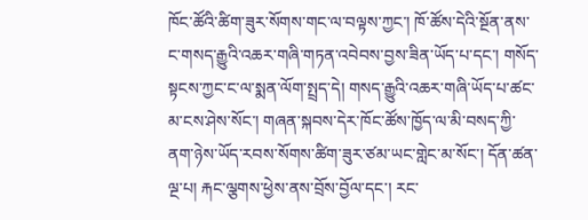ཁོང་ཚོའི་ཚིག་ཟུར་སོགས་གང་ལ་བལྟས་ཀྱང་། ཁོ་ཚོས་དེའི་སྔོན་ནས་ང་གསད་རྒྱུའི་འཆར་གཞི་གཏན་འབེབས་བྱས་ཟིན་ཡོད་པ་དང་། གསོད་སྟངས་ཀྱང་ང་ལ་སྨན་ལོག་སྤྲད་དེ། གསད་རྒྱུའི་འཆར་གཞི་ཡོད་པ་ཚང་མ་ངས་ཤེས་སོང་། གཞན་སྐབས་དེར་ཁོང་ཚོས་ཁྱོད་ལ་མི་བསད་ཀྱི་ནག་ཉེས་ཡོད་རབས་སོགས་ཚིག་ཟུར་ཙམ་ཡང་གླེང་མ་སོང་། དོན་ཚན་ལྔ་པ། རྐང་ལྕགས་ཕྱེས་ནས་བྲོས་བྱོལ་དང་། རང་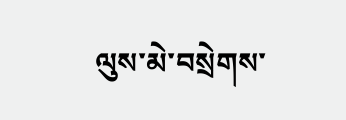ལུས་མེ་བསྲེགས་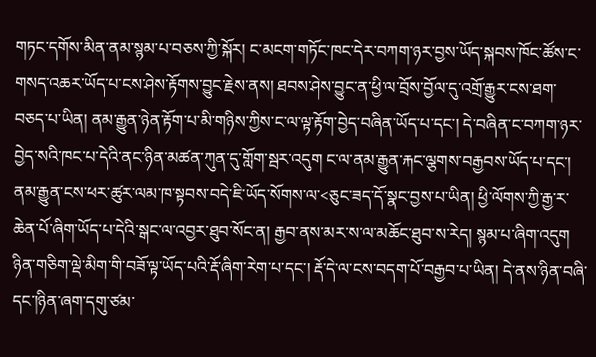གཏང་དགོས་མིན་ནམ་སྙམ་པ་བཅས་ཀྱི་སྐོར། ང་མངག་གཏོང་ཁང་དེར་བཀག་ཉར་བྱས་ཡོད་སྐབས་ཁོང་ཚོས་ང་གསད་འཆར་ཡོད་པ་ངས་ཤེས་རྟོགས་བྱུང་རྗེས་ནས། ཐབས་ཤེས་བྱུང་ན་ཕྱི་ལ་བྲོས་བྱོལ་དུ་འགྲོ་རྒྱུར་ངས་ཐག་བཅད་པ་ཡིན། ནམ་རྒྱུན་ཉེན་རྟོག་པ་མི་གཉིས་ཀྱིས་ང་ལ་ལྟ་རྟོག་བྱེད་བཞིན་ཡོད་པ་དང་། དེ་བཞིན་ང་བཀག་ཉར་བྱེད་སའི་ཁང་པ་དེའི་ནང་ཉིན་མཚན་ཀུན་དུ་གློག་སྦར་འདུག ང་ལ་ནམ་རྒྱུན་རྐང་ལྕགས་བརྒྱབས་ཡོད་པ་དང་། ནམ་རྒྱུན་ངས་ཕར་ཚུར་ལམ་ཁ་སྟབས་བདེ་ཇི་ཡོད་སོགས་ལ་<ཅུང་ཟད་དོ་སྣང་བྱས་པ་ཡིན། ཕྱི་ལོགས་ཀྱི་རྒྱ་ར་ཆེན་པོ་ཞིག་ཡོད་པ་དེའི་སྒང་ལ་འབྱར་ཐུབ་སོང་ན། རྒྱབ་ནས་མར་ས་ལ་མཆོང་ཐུབ་ས་རེད། སྙམ་པ་ཞིག་འདུག ཉིན་གཅིག་ལྡེ་མིག་གི་བཟོ་ལྟ་ཡོད་པའི་རྡོ་ཞིག་རེག་པ་དང་། རྡོ་དེ་ལ་ངས་བདག་པོ་བརྒྱབ་པ་ཡིན། དེ་ནས་ཉིན་བཞི་དང་།ཉིན་ཞག་དགུ་ཙམ་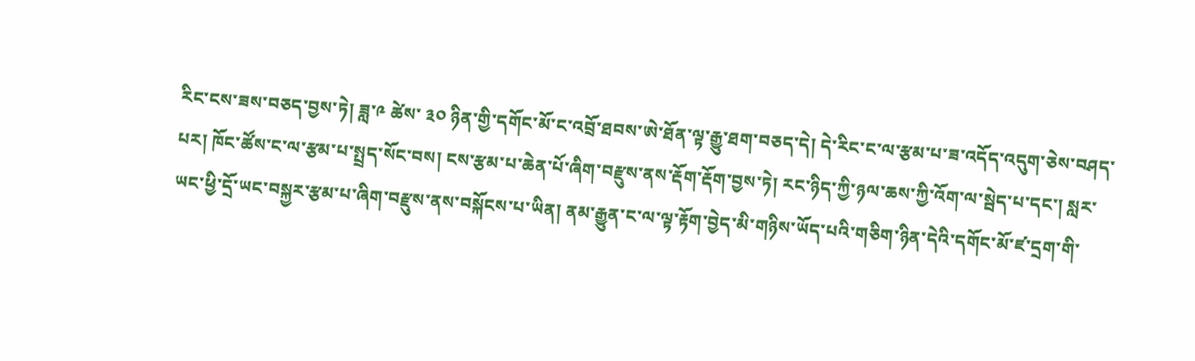རིང་ངས་ཟས་བཅད་བྱས་ཏེ། ཟླ་༩ ཚེས་ ༣༠ ཉིན་གྱི་དགོང་མོ་ང་འབྲོ་ཐབས་ཨེ་ཐོན་ལྟ་རྒྱུ་ཐག་བཅད་དེ། དེ་རིང་ང་ལ་རྩམ་པ་ཟ་འདོད་འདུག་ཅེས་བཤད་པར། ཁོང་ཚོས་ང་ལ་རྩམ་པ་སྤྲད་སོང་བས། ངས་རྩམ་པ་ཆེན་པོ་ཞིག་བརྫུས་ནས་རྡོག་རྡོག་བྱས་ཏེ། རང་ཉིད་ཀྱི་ཉལ་ཆས་ཀྱི་འོག་ལ་སྦེད་པ་དང་། སླར་ཡང་ཕྱི་དྲོ་ཡང་བསྐྱར་རྩམ་པ་ཞིག་བརྫུས་ནས་བསྐོངས་པ་ཡིན། ནམ་རྒྱུན་ང་ལ་ལྟ་རྟོག་བྱེད་མི་གཉིས་ཡོད་པའི་གཅིག་ཉིན་དེའི་དགོང་མོ་ཛ་དྲག་གི་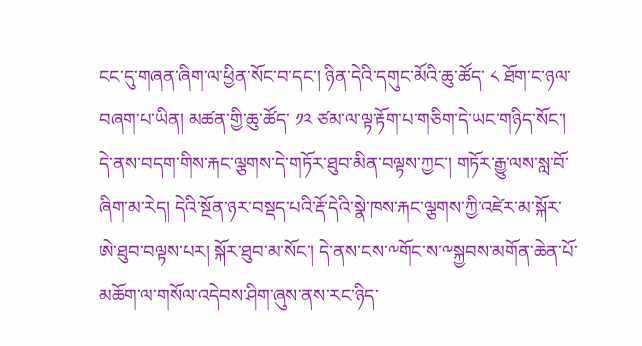ངང་དུ་གཞན་ཞིག་ལ་ཕྱིན་སོང་བ་དང་། ཉིན་དེའི་དགུང་མོའི་ཆུ་ཚོད་ ༨ ཐོག་ང་ཉལ་བཞག་པ་ཡིན། མཚན་གྱི་ཆུ་ཚོད་ ༡༢ ཙམ་ལ་ལྟ་རྟོག་པ་གཅིག་དེ་ཡང་གཉིད་སོང་། དེ་ནས་བདག་གིས་རྐང་ལྕགས་དེ་གཏོར་ཐུབ་མིན་བལྟས་ཀྱང་། གཏོར་རྒྱུ་ལས་སླ་བོ་ཞིག་མ་རེད། དེའི་སྔོན་ཉར་བསྡད་པའི་རྡོ་དེའི་སྣེ་ཁས་རྐང་ལྕགས་ཀྱི་འཛེར་མ་སྐོར་ཨེ་ཐུབ་བལྟས་པར། སྐོར་ཐུབ་མ་སོང་། དེ་ནས་ངས་༸གོང་ས་༸སྐྱབས་མགོན་ཆེན་པོ་མཆོག་ལ་གསོལ་འདེབས་ཤིག་ཞུས་ནས་རང་ཉིད་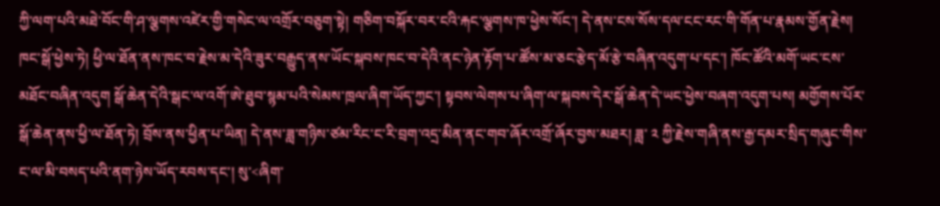ཀྱི་ལག་པའི་མཐེ་བོང་གི་ཤ་ལྕགས་འཛེར་གྱི་གསེང་ལ་འགྲོར་བཅུག་སྟེ། གཅིག་བསྐོར་བར་ངའི་རྐང་ལྕགས་ཁ་ཕྱེས་སོང་། དེ་ནས་ངས་སོས་དལ་ངང་རང་གི་གོན་པ་རྣམས་གྱོན་རྗེས། ཁང་སྒོ་ཕྱེས་ཏེ། ཕྱི་ལ་ཐོན་ནས་ཁང་བ་རྗེས་མ་དེའི་ཟུར་བརྒྱུད་ནས་ཡོང་སྐབས་ཁང་བ་དེའི་ནང་ཉེན་རྟོག་པ་ཚོས་མ་ཅང་རྩེད་མོ་རྩེ་བཞིན་འདུག་པ་དང་། ཁོང་ཚོའི་མགོ་ཡང་ངས་མཐོང་བཞིན་འདུག སྒོ་ཆེན་དེའི་སྒང་ལ་འགོ་ཨེ་ཐུབ་སྙམ་པའི་སེམས་ཁྲལ་ཞིག་ཡོད་ཀྱང་། སྟབས་ལེགས་པ་ཞིག་ལ་སྐབས་དེར་སྒོ་ཆེན་དེ་ཡང་ཕྱེས་བཞག་འདུག་པས། མགྱོགས་པོར་སྒོ་ཆེན་ནས་ཕྱི་ལ་ཐོན་ཏེ། བྲོས་ནས་ཕྱིན་པ་ཡིན། དེ་ནས་ཟླ་གཉིས་ཙམ་རིང་ང་རི་བྲག་འདྲ་མིན་ནང་གབ་ཞོར་འགྲོ་ཞོར་བྱས་མཐར། ཟླ་ ༢ ཀྱི་རྗེས་གཞི་ནས་རྒྱ་དམར་སྲིད་གཞུང་གིས་ང་ལ་མི་བསད་པའི་ནག་ཉེས་ཡོད་རབས་དང་། སུ་<ཞིག་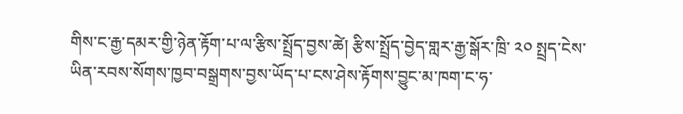གིས་ང་རྒྱ་དམར་གྱི་ཉེན་རྟོག་པ་ལ་རྩིས་སྤྲོད་བྱས་ཚེ། རྩིས་སྤྲོད་བྱེད་གླར་རྒྱ་སྒོར་ཁྲི་ ༢༠ སྤྲད་ངེས་ཡིན་རབས་སོགས་ཁྱབ་བསྒྲགས་བྱས་ཡོད་པ་ངས་ཤེས་རྟོགས་བྱུང་མ་ཁག་ང་ཧ་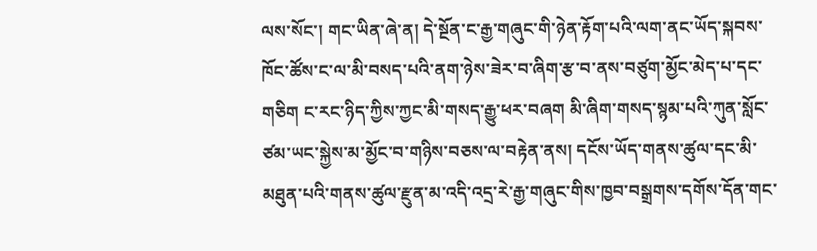ལས་སོང་། གང་ཡིན་ཞེ་ན། དེ་སྔོན་ང་རྒྱ་གཞུང་གི་ཉེན་རྟོག་པའི་ལག་ནང་ཡོད་སྐབས་ཁོང་ཚོས་ང་ལ་མི་བསད་པའི་ནག་ཉེས་ཟེར་བ་ཞིག་རྩ་བ་ནས་བཙུག་མྱོང་མེད་པ་དང་གཅིག ང་རང་ཉིད་ཀྱིས་ཀྱང་མི་གསད་རྒྱུ་ཕར་བཞག མི་ཞིག་གསད་སྙམ་པའི་ཀུན་སློང་ཙམ་ཡང་སྐྱེས་མ་མྱོང་བ་གཉིས་བཅས་ལ་བརྟེན་ནས། དངོས་ཡོད་གནས་ཚུལ་དང་མི་མཐུན་པའི་གནས་ཚུལ་རྫུན་མ་འདི་འདྲ་རེ་རྒྱ་གཞུང་གིས་ཁྱབ་བསྒྲགས་དགོས་དོན་གང་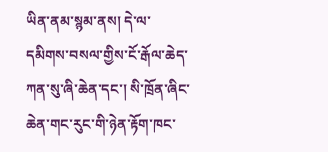ཡིན་ནམ་སྙམ་ནས། དེ་ལ་དམིགས་བསལ་གྱིས་ངོ་རྒོལ་ཆེད་ཀན་སུ་ཞི་ཆེན་དང་། སི་ཁྲོན་ཞིང་ཆེན་གང་རུང་གི་ཉེན་རྟོག་ཁང་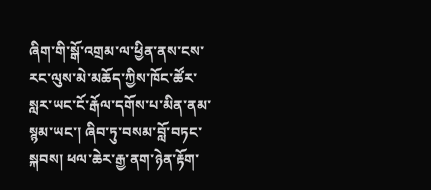ཞིག་གི་སྒོ་འགྲམ་ལ་ཕྱིན་ནས་ངས་རང་ལུས་མེ་མཆོད་ཀྱིས་ཁོང་ཚོར་སླར་ཡང་ངོ་རྒོལ་དགོས་པ་མིན་ནམ་སྙམ་ཡང་། ཞིབ་ཏུ་བསམ་བློ་བཏང་སྐབས། ཕལ་ཆེར་རྒྱ་ནག་ཉེན་རྟོག་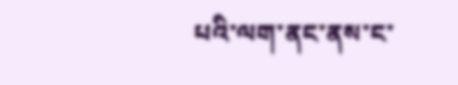པའི་ལག་ནང་ནས་ང་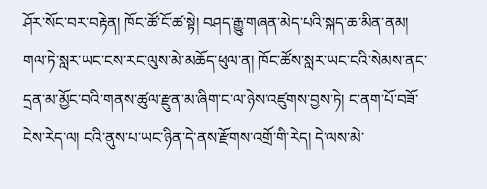ཤོར་སོང་བར་བརྟེན། ཁོང་ཚོ་ངོ་ཚ་སྟེ། བཤད་རྒྱུ་གཞན་མེད་པའི་སྐད་ཆ་མིན་ནམ། གལ་ཏེ་སླར་ཡང་ངས་རང་ལུས་མེ་མཆོད་ཕུལ་ན། ཁོང་ཚོས་སླར་ཡང་ངའི་སེམས་ནང་དྲན་མ་མྱོང་བའི་གནས་ཚུལ་རྫུན་མ་ཞིག་ང་ལ་ཉེས་འཛུགས་བྱས་ཏེ། ང་ནག་པོ་བཟོ་ངེས་རེད་ལ། ངའི་ནུས་པ་ཡང་ཉིན་དེ་ནས་རྫོགས་འགྲོ་གི་རེད། དེ་ལས་མེ་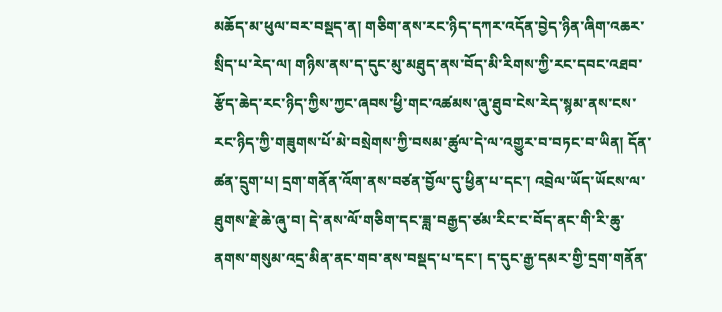མཆོད་མ་ཕུལ་བར་བསྡད་ན། གཅིག་ནས་རང་ཉིད་དཀར་འདོན་བྱེད་ཉིན་ཞིག་འཆར་སྲིད་པ་རེད་ལ། གཉིས་ནས་ད་དུང་མུ་མཐུད་ནས་བོད་མི་རིགས་ཀྱི་རང་དབང་འཐབ་རྩོད་ཆེད་རང་ཉིད་ཀྱིས་ཀྱང་ཞབས་ཕྱི་གང་འཚམས་ཞུ་ཐུབ་ངེས་རེད་སྙམ་ནས་ངས་རང་ཉིད་ཀྱི་གཟུགས་པོ་མེ་བསྲེགས་ཀྱི་བསམ་ཚུལ་དེ་ལ་འགྱུར་བ་བཏང་བ་ཡིན། དོན་ཚན་དྲུག་པ། དྲག་གནོན་འོག་ནས་བཙན་བྱོལ་དུ་ཕྱིན་པ་དང་། འབྲེལ་ཡོད་ཡོངས་ལ་ཐུགས་རྗེ་ཆེ་ཞུ་བ། དེ་ནས་ལོ་གཅིག་དང་ཟླ་བརྒྱད་ཙམ་རིང་ང་བོད་ནང་གི་རི་ཆུ་ནགས་གསུམ་འདྲ་མིན་ནང་གབ་ནས་བསྡད་པ་དང་། ད་དུང་རྒྱ་དམར་གྱི་དྲག་གནོན་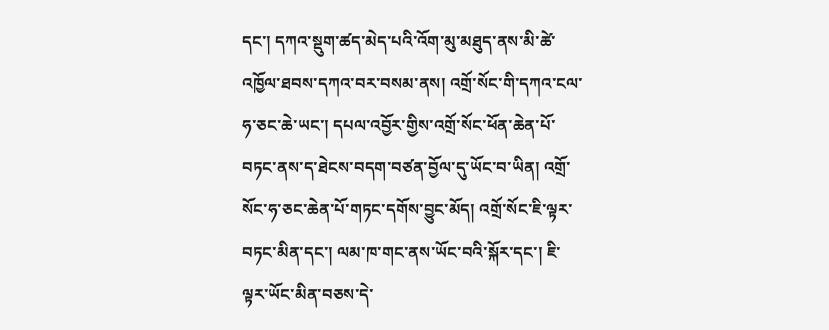དང་། དཀའ་སྡུག་ཚད་མེད་པའི་འོག་མུ་མཐུད་ནས་མི་ཚེ་འཁྱོལ་ཐབས་དཀའ་བར་བསམ་ནས། འགྲོ་སོང་གི་དཀའ་ངལ་ཧ་ཅང་ཆེ་ཡང་། དཔལ་འབྱོར་གྱིས་འགྲོ་སོང་ཕོན་ཆེན་པོ་བཏང་ནས་ད་ཐེངས་བདག་བཙན་བྱོལ་དུ་ཡོང་བ་ཡིན། འགྲོ་སོང་ཧ་ཅང་ཆེན་པོ་གཏང་དགོས་བྱུང་མོད། འགྲོ་སོང་ཇི་ལྟར་བཏང་མིན་དང་། ལམ་ཁ་གང་ནས་ཡོང་བའི་སྐོར་དང་། ཇི་ལྟར་ཡོང་མིན་བཅས་དེ་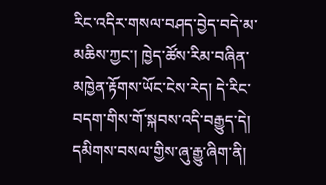རིང་འདིར་གསལ་བཤད་བྱེད་བདེ་མ་མཆིས་ཀྱང་། ཁྱེད་ཚོས་རིམ་བཞིན་མཁྱེན་རྟོགས་ཡོང་ངེས་རེད། དེ་རིང་བདག་གིས་གོ་སྐབས་འདི་བརྒྱུད་དེ། དམིགས་བསལ་གྱིས་ཞུ་རྒྱུ་ཞིག་ནི།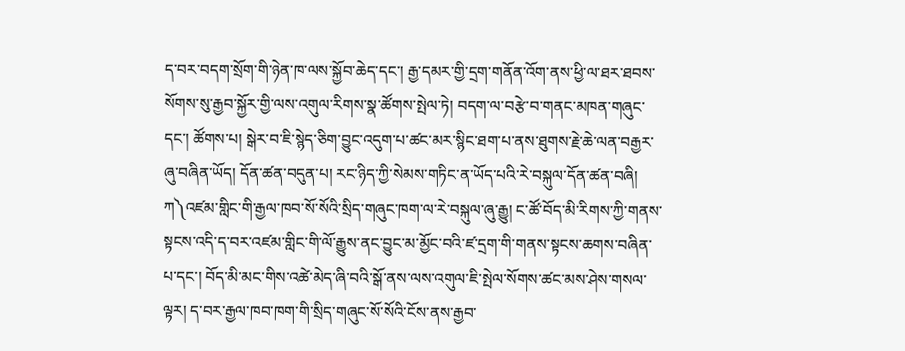ད་བར་བདག་སྲོག་གི་ཉེན་ཁ་ལས་སྐྱོབ་ཆེད་དང་། རྒྱ་དམར་གྱི་དྲག་གནོན་འོག་ནས་ཕྱི་ལ་ཐར་ཐབས་སོགས་སུ་རྒྱབ་སྐྱོར་གྱི་ལས་འགུལ་རིགས་སྣ་ཚོགས་སྤེལ་ཏེ། བདག་ལ་བརྩེ་བ་གནང་མཁན་གཞུང་དང་། ཚོགས་པ། སྒེར་བ་ཇི་སྙེད་ཅིག་བྱུང་འདུག་པ་ཚང་མར་སྙིང་ཐག་པ་ནས་ཐུགས་རྗེ་ཆེ་ལན་བརྒྱར་ཞུ་བཞིན་ཡོད། དོན་ཚན་བདུན་པ། རང་ཉིད་ཀྱི་སེམས་གཏིང་ན་ཡོད་པའི་རེ་བསྐུལ་དོན་ཚན་བཞི། ཀ༽འཛམ་གླིང་གི་རྒྱལ་ཁབ་སོ་སོའི་སྲིད་གཞུང་ཁག་ལ་རེ་བསྐུལ་ཞུ་རྒྱུ། ང་ཚོ་བོད་མི་རིགས་ཀྱི་གནས་སྟངས་འདི་ད་བར་འཛམ་གླིང་གི་ལོ་རྒྱུས་ནང་བྱུང་མ་མྱོང་བའི་ཛ་དྲག་གི་གནས་སྟངས་ཆགས་བཞིན་པ་དང་། བོད་མི་མང་གིས་འཚེ་མེད་ཞི་བའི་སྒོ་ནས་ལས་འགུལ་ཇི་སྤེལ་སོགས་ཚང་མས་ཤེས་གསལ་ལྟར། ད་བར་རྒྱལ་ཁབ་ཁག་གི་སྲིད་གཞུང་སོ་སོའི་ངོས་ནས་རྒྱབ་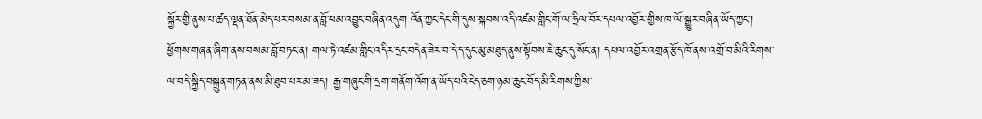སྐྱོར་གྱི་ནུས་པ་ཚད་ལྡན་ཐོན་མེད་པར་བསམ་ན་བློ་ཕམ་འབྱུང་བཞིན་འདུག འོན་ཀྱང་དེང་གི་དུས་སྐབས་འདི་འཛམ་གླིང་གོ་ལ་ཧྲིལ་བོར་དཔལ་འབྱོར་གྱིས་ཁ་ལོ་སྒྱུར་བཞིན་ཡོད་ཀྱང་། ཕྱོགས་གཞན་ཞིག་ནས་བསམ་བློ་བཏང་ན། གལ་ཏེ་འཛམ་གླིང་འདིར་དྲང་བདེན་ཟེར་བ་དེ་ད་དུང་མུ་མཐུད་ནུས་སྟོབས་ཇེ་ཆུང་དུ་སོང་ན། དཔལ་འབྱོར་འགྲན་རྩོད་ཁོ་ནས་འགྲོ་བ་མིའི་རིགས་ལ་བདེ་སྐྱིད་བསྐྲུན་གཏན་ནས་མི་ཐུབ་པར་མ་ཟད། རྒྱ་གཞུང་གི་དྲག་གནོག་འོག་ན་ཡོད་པའི་ངེད་ཅག་ཉམ་ཆུང་བོད་མི་རིགས་ཀྱིས་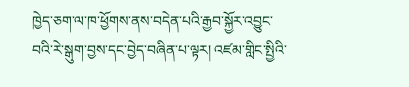ཁྱེད་ཅག་ལ་ཁ་ཕྱོགས་ནས་བདེན་པའི་རྒྱབ་སྐྱོར་འབྱུང་བའི་རེ་སྒུག་བྱས་དང་བྱེད་བཞིན་པ་ལྟར། འཛམ་གླིང་སྤྱིའི་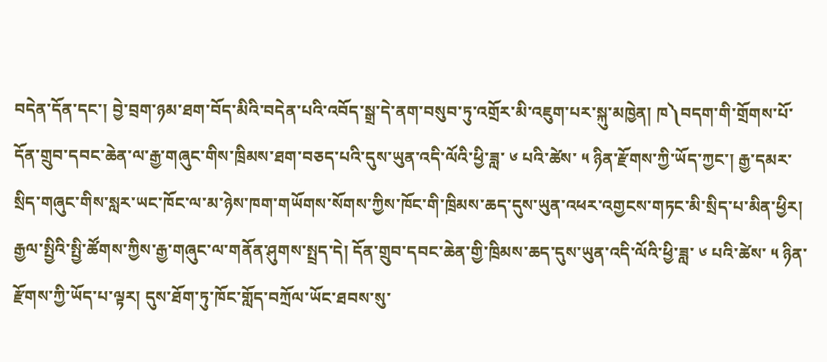བདེན་དོན་དང་། བྱེ་བྲག་ཉམ་ཐག་བོད་མིའི་བདེན་པའི་འབོད་སྒྲ་དེ་ནག་བསུབ་ཏུ་འགྲོར་མི་འཇུག་པར་སྐུ་མཁྱེན། ཁ༽བདག་གི་གྲོགས་པོ་དོན་གྲུབ་དབང་ཆེན་ལ་རྒྱ་གཞུང་གིས་ཁྲིམས་ཐག་བཅད་པའི་དུས་ཡུན་འདི་ལོའི་ཕྱི་ཟླ་ ༦ པའི་ཚེས་ ༥ ཉིན་རྫོགས་ཀྱི་ཡོད་ཀྱང་། རྒྱ་དམར་སྲིད་གཞུང་གིས་སླར་ཡང་ཁོང་ལ་མ་ཉེས་ཁག་གཡོགས་སོགས་ཀྱིས་ཁོང་གི་ཁྲིམས་ཆད་དུས་ཡུན་འཕར་འགྱངས་གཏང་མི་སྲིད་པ་མིན་ཕྱིར། རྒྱལ་སྤྱིའི་སྤྱི་ཚོགས་ཀྱིས་རྒྱ་གཞུང་ལ་གནོན་ཤུགས་སྤྲད་དེ། དོན་གྲུབ་དབང་ཆེན་གྱི་ཁྲིམས་ཆད་དུས་ཡུན་འདི་ལོའི་ཕྱི་ཟླ་ ༦ པའི་ཚེས་ ༥ ཉིན་རྫོགས་ཀྱི་ཡོད་པ་ལྟར། དུས་ཐོག་ཏུ་ཁོང་གློད་བཀྲོལ་ཡོང་ཐབས་སུ་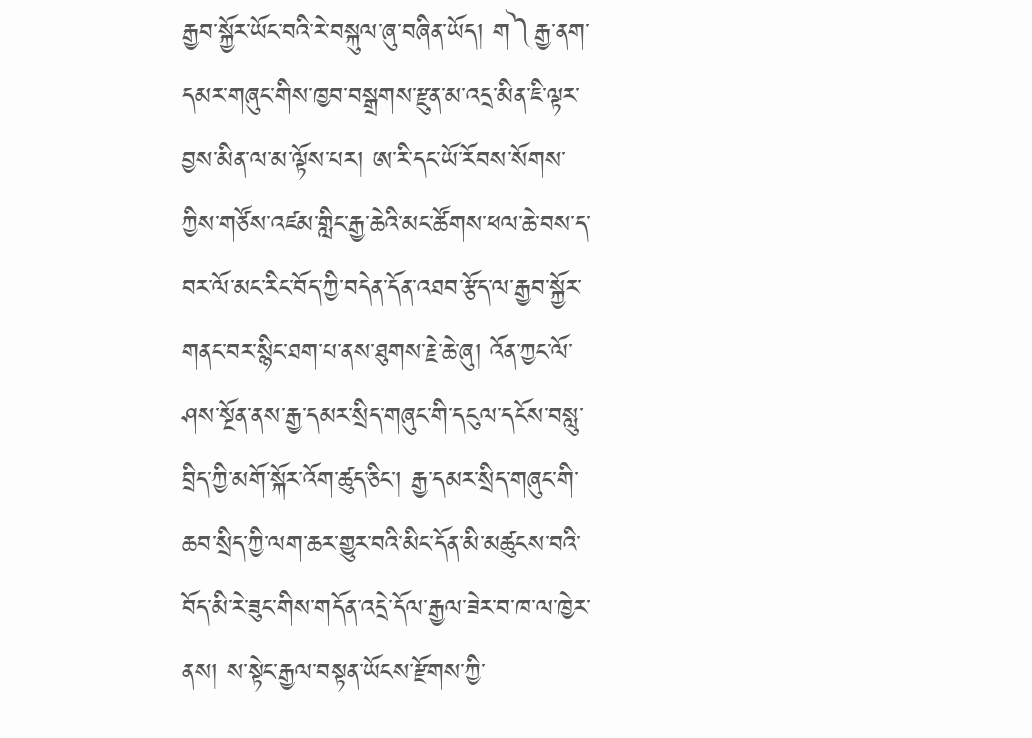རྒྱབ་སྐྱོར་ཡོང་བའི་རེ་བསྐུལ་ཞུ་བཞིན་ཡོད། ག༽རྒྱ་ནག་དམར་གཞུང་གིས་ཁྱབ་བསྒྲགས་རྫུན་མ་འདྲ་མིན་ཇི་ལྟར་བྱས་མིན་ལ་མ་ལྟོས་པར། ཨ་རི་དང་ཡོ་རོབས་སོགས་ཀྱིས་གཙོས་འཛམ་གླིང་རྒྱ་ཆེའི་མང་ཚོགས་ཕལ་ཆེ་བས་ད་བར་ལོ་མང་རིང་བོད་ཀྱི་བདེན་དོན་འཐབ་རྩོད་ལ་རྒྱབ་སྐྱོར་གནང་བར་སྙིང་ཐག་པ་ནས་ཐུགས་རྗེ་ཆེ་ཞུ། འོན་ཀྱང་ལོ་ཤས་སྔོན་ནས་རྒྱ་དམར་སྲིད་གཞུང་གི་དངུལ་དངོས་བསླུ་བྲིད་ཀྱི་མགོ་སྐོར་འོག་ཚུད་ཅིང་། རྒྱ་དམར་སྲིད་གཞུང་གི་ཆབ་སྲིད་ཀྱི་ལག་ཆར་གྱུར་བའི་མིང་དོན་མི་མཚུངས་བའི་བོད་མི་རེ་ཟུང་གིས་གདོན་འདྲེ་དོལ་རྒྱལ་ཟེར་བ་ཁ་ལ་ཁྱེར་ནས། ས་སྟེང་རྒྱལ་བསྟན་ཡོངས་རྫོགས་ཀྱི་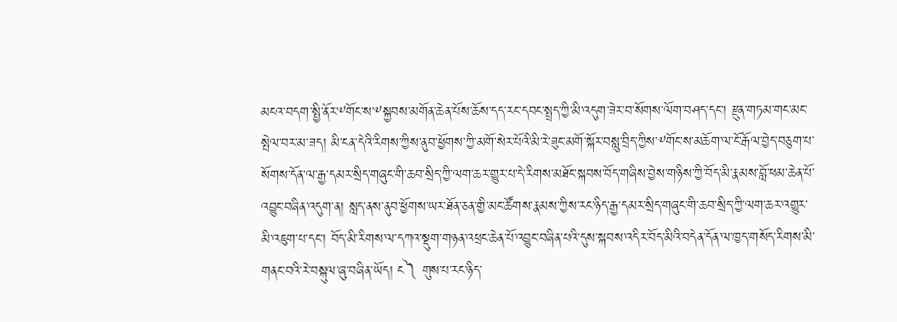མངའ་བདག་སྤྱི་ནོར་༸གོང་ས་༸སྐྱབས་མགོན་ཆེན་པོས་ཆོས་དད་རང་དབང་སྤྲད་ཀྱི་མི་འདུག་ཟེར་བ་སོགས་ལོག་བཤད་དང་། རྫུན་གཏམ་གང་མང་སྤེལ་བར་མ་ཟད། མི་ངན་དེའི་རིགས་ཀྱིས་ནུབ་ཕྱོགས་ཀྱི་མགོ་སེར་པོའི་མི་རེ་ཟུང་མགོ་སྐོར་བསླུ་བྲིད་ཀྱིས་༸གོང་ས་མཆོག་ལ་ངོ་རྒོལ་བྱེད་བཅུག་པ་སོགས་དོན་ལ་རྒྱ་དམར་སྲིད་གཞུང་གི་ཆབ་སྲིད་ཀྱི་ལག་ཆར་གྱུར་པ་དེ་རིགས་མཐོང་སྐབས་བོད་གཞིས་བྱེས་གཉིས་ཀྱི་བོད་མི་རྣམས་བློ་ཕམ་ཆེན་པོ་འབྱུང་བཞིན་འདུག་ན། སླད་ནས་ནུབ་ཕྱོགས་ཡར་ཐོན་ཅན་གྱི་མང་ཚོགས་རྣམས་ཀྱིས་རང་ཉིད་རྒྱ་དམར་སྲིད་གཞུང་གི་ཆབ་སྲིད་ཀྱི་ལག་ཆར་འགྱུར་མི་འཇུག་པ་དང་། བོད་མི་རིགས་ལ་དཀའ་སྡུག་གཉན་འཕྲང་ཆེན་པོ་འབྱུང་བཞིན་པའི་དུས་སྐབས་འདིར་བོད་མིའི་བདེན་དོན་ལ་ཁྱད་གསོད་རིགས་མི་གནང་བའི་རེ་བསྐུལ་ཞུ་བཞིན་ཡོད། ང༽ གུས་པ་རང་ཉིད་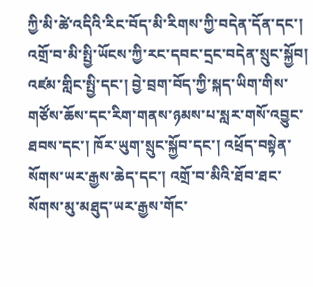ཀྱི་མི་ཚེ་འདིའི་རིང་བོད་མི་རིགས་ཀྱི་བདེན་དོན་དང་། འགྲོ་བ་མི་སྤྱི་ཡོངས་ཀྱི་རང་དབང་དྲང་བདེན་སྲུང་སྐྱོབ། འཛམ་གླིང་སྤྱི་དང་། བྱེ་བྲག་བོད་ཀྱི་སྐད་ཡིག་གིས་གཙོས་ཆོས་དང་རིག་གནས་ཉམས་པ་སླར་གསོ་འབྱུང་ཐབས་དང་། ཁོར་ཡུག་སྲུང་སྐྱོབ་དང་། འཕྲོད་བསྟེན་སོགས་ཡར་རྒྱས་ཆེད་དང་། འགྲོ་བ་མིའི་ཐོབ་ཐང་སོགས་མུ་མཐུད་ཡར་རྒྱས་གོང་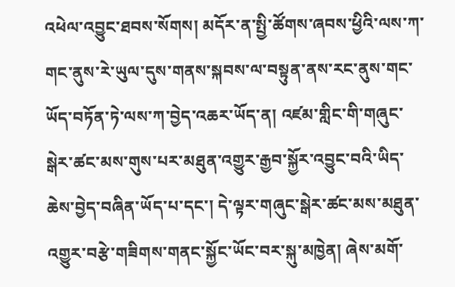འཕེལ་འབྱུང་ཐབས་སོགས། མདོར་ན་སྤྱི་ཚོགས་ཞབས་ཕྱིའི་ལས་ཀ་གང་ནུས་རེ་ཡུལ་དུས་གནས་སྐབས་ལ་བསྟུན་ནས་རང་ནུས་གང་ཡོད་བཏོན་ཏེ་ལས་ཀ་བྱེད་འཆར་ཡོད་ན། འཛམ་གླིང་གི་གཞུང་སྒེར་ཚང་མས་གུས་པར་མཐུན་འགྱུར་རྒྱབ་སྐྱོར་འབྱུང་བའི་ཡིད་ཆེས་བྱེད་བཞིན་ཡོད་པ་དང་། དེ་ལྟར་གཞུང་སྒེར་ཚང་མས་མཐུན་འགྱུར་བརྩེ་གཟིགས་གནང་སྐྱོང་ཡོང་བར་སྐུ་མཁྱེན། ཞེས་མགོ་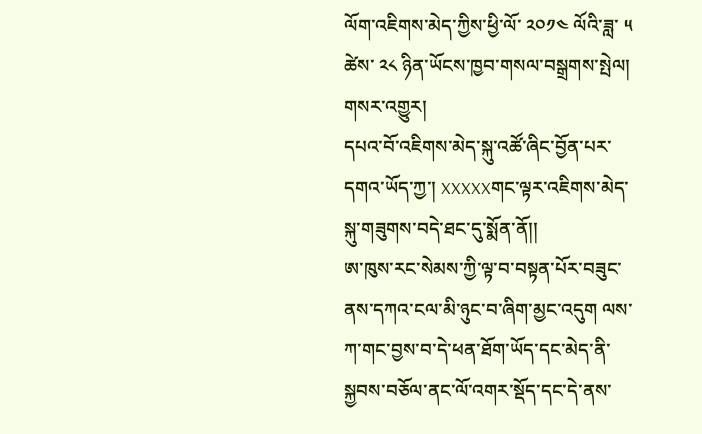ལོག་འཇིགས་མེད་ཀྱིས་ཕྱི་ལོ་ ༢༠༡༤ ལོའི་ཟླ་ ༥ ཚེས་ ༢༨ ཉིན་ཡོངས་ཁྱབ་གསལ་བསྒྲགས་སྤེལ། གསར་འགྱུར།
དཔའ་བོ་འཇིགས་མེད་སྐུ་འཚོ་ཞིང་བྱོན་པར་དགའ་ཡོད་ཀྱ་། XXXXXགང་ལྟར་འཇིགས་མེད་སྐུ་གཟུགས་བདེ་ཐང་དུ་སྨོན་ནོ།།
ཨ་ཁུས་རང་སེམས་ཀྱི་ལྟ་བ་བསྟན་པོར་བཟུང་ནས་དཀའ་ངལ་མི་ཉུང་བ་ཞིག་མྱང་འདུག ལས་ཀ་གང་བྱས་བ་དེ་ཕན་ཐོག་ཡོད་དང་མེད་ནི་སྐྱབས་བཅོལ་ནང་ལོ་འགར་སྡོད་དང་དེ་ནས་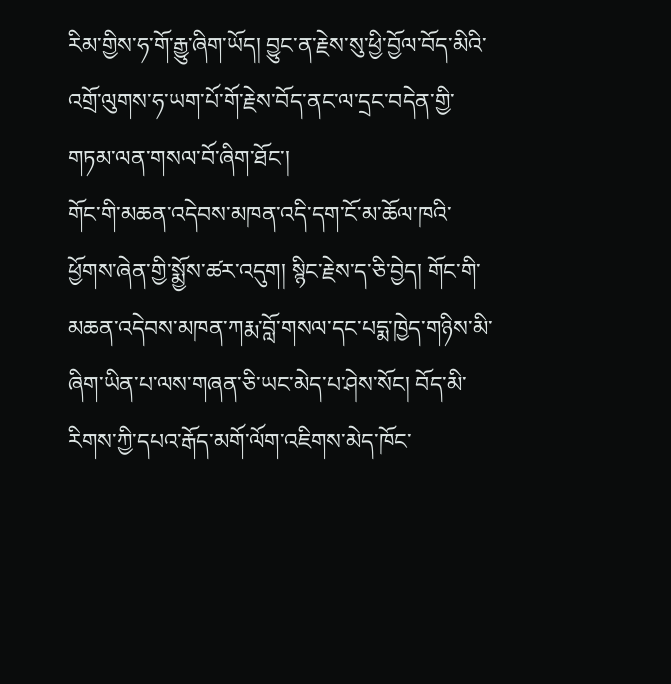རིམ་གྱིས་ཧ་གོ་རྒྱུ་ཞིག་ཡོད། བྱུང་ན་རྗེས་སུ་ཕྱི་བྱོལ་བོད་མིའི་འགྲོ་ལུགས་ཧ་ཡག་པོ་གོ་རྗེས་བོད་ནང་ལ་དྲང་བདེན་གྱི་གཏམ་ལན་གསལ་བོ་ཞིག་ཐོང་།
གོང་གི་མཆན་འདེབས་མཁན་འདི་དག་ངོ་མ་ཆོལ་ཁའི་ཕྱོགས་ཞེན་གྱི་སྨྱོས་ཚར་འདུག། སྙིང་རྗེས་ད་ཅི་བྱེད། གོང་གི་མཆན་འདེབས་མཁན་ཀརྨ་བློ་གསལ་དང་པདྨ་ཁྱེད་གཉིས་མི་ཞིག་ཡིན་པ་ལས་གཞན་ཅི་ཡང་མེད་པ་ཤེས་སོང། བོད་མི་རིགས་ཀྱི་དཔའ་རྒོད་མགོ་ལོག་འཇིགས་མེད་ཁོང་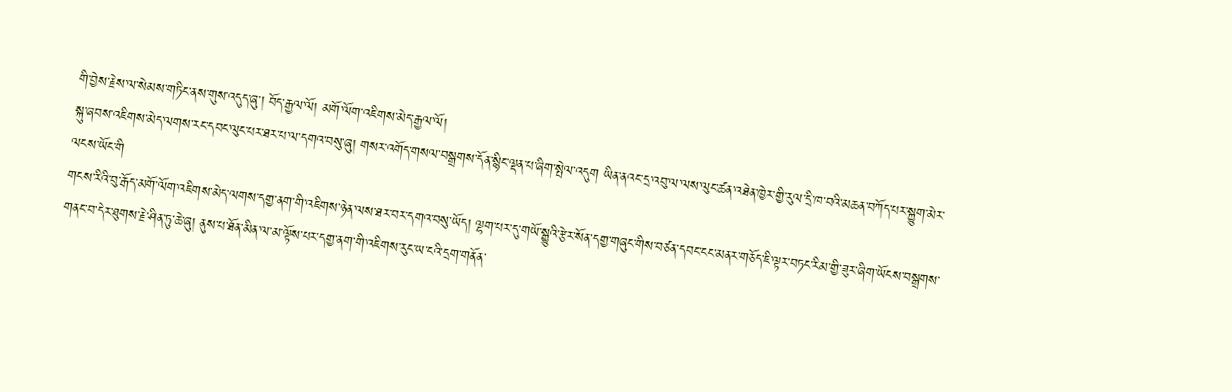གི་བྱེས་རྗེས་ལ་སེམས་གཏིང་ནས་གུས་འདུད་ཞུ་། བོད་རྒྱལ་ལོ། མགོ་ལོག་འཇིགས་མེད་རྒྱལ་ལོ།
སྐུ་ཞབས་འཇིགས་མེད་ལགས་རང་དབང་ལུང་པར་ཐར་པ་ལ་དགའ་བསུ་ཞུ། གསར་འགོད་གསལ་བསྒྲགས་དོན་སྙིང་ལྡན་པ་ཞིག་སྤེལ་འདུག ཡིན་ནའང་དྲ་འབུ་ལ་ལས་ལུང་ཚན་འཐེན་ཁྱེར་གྱི་རུལ་དྲི་ཁ་བའི་མཆན་བཀོད་པར་སྐྱུག་མེར་ལངས་ཡོང་གི
གངས་རིའི་བུ་རྒོད་མགོ་ལོག་འཇིགས་མེད་ལགས་དགྱ་ནག་གི་འཇིགས་ཉེན་ལས་ཐར་བར་དགའ་བསུ་ཡོད། ལྷག་པར་དུ་གཡོ་སྒྱུའི་རྩེར་སོན་དགྱ་གཞུང་གིས་བཙན་དབང་ངང་མནར་གཅོད་ཇི་ལྟར་བཏང་རིམ་གྱི་ཟུར་ཞིག་ཡོངས་བསྒྲགས་གནང་བ་དེར་ཐུགས་རྗེ་ཤིན་ཏུ་ཆེ་ཞུ། ནུས་པ་ཐོན་མིན་ལ་མ་ལྟོས་པར་དགྱ་ནག་གི་འཇིགས་རུང་ཡ་ངའི་དྲག་གནོན་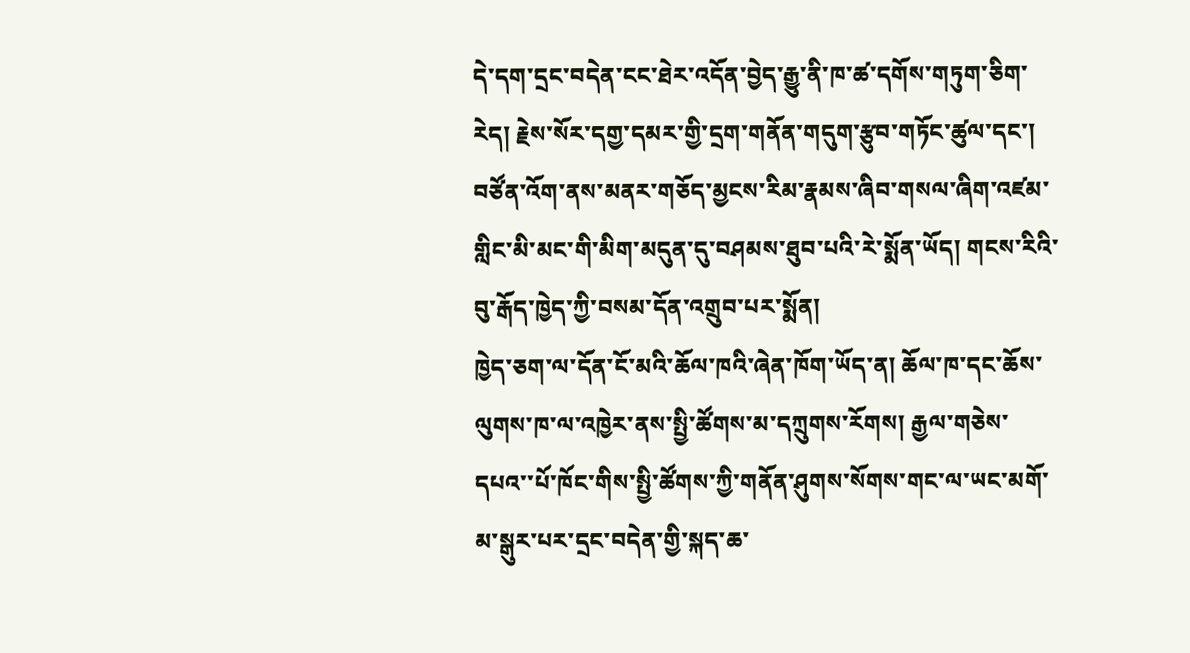དེ་དག་དྲང་བདེན་ངང་ཐེར་འདོན་བྱེད་རྒྱུ་ནི་ཁ་ཚ་དགོས་གཏུག་ཅིག་རེད། རྗེས་སོར་དགྱ་དམར་གྱི་དྲག་གནོན་གདུག་རྩུབ་གཏོང་ཚུལ་དང་། བཙོན་འོག་ནས་མནར་གཅོད་མྱངས་རིམ་རྣམས་ཞིབ་གསལ་ཞིག་འཛམ་གླིང་མི་མང་གི་མིག་མདུན་དུ་བཤམས་ཐུབ་པའི་རེ་སྨོན་ཡོད། གངས་རིའི་བུ་རྒོད་ཁྱེད་ཀྱི་བསམ་དོན་འགྲུབ་པར་སྨོན།
ཁྱེད་ཅག་ལ་དོན་ངོ་མའི་ཆོལ་ཁའི་ཞེན་ཁོག་ཡོད་ན། ཆོལ་ཁ་དང་ཆོས་ལུགས་ཁ་ལ་འཁྱེར་ནས་སྤྱི་ཚོགས་མ་དཀྲུགས་རོགས། རྒྱལ་གཅེས་དཔའ་་པོ་ཁོང་གིས་སྤྱི་ཚོགས་ཀྱི་གནོན་ཤུགས་སོགས་གང་ལ་ཡང་མགོ་མ་སྒུར་པར་དྲང་བདེན་གྱི་སྐད་ཆ་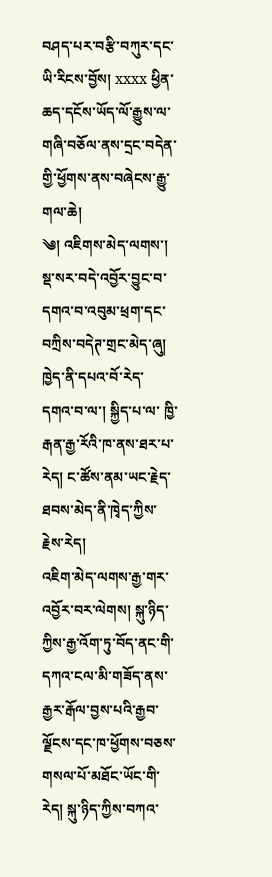བཤད་པར་བརྩི་བཀུར་དང་ཡི་རིངས་བྱོས། xxxx ཕྱིན་ཆད་དངོས་ཡོད་ལོ་རྒྱུས་ལ་གཞི་བཅོལ་ནས་དྲང་བདེན་གྱི་ཕྱོགས་ནས་བཞེངས་རྒྱུ་གལ་ཆེ།
༄། འཇིགས་མེད་ལགས་། སྡ་སར་བདེ་འབྱོར་བྱུང་བ་དགའ་བ་འབུམ་ཕྲག་དང་ བཀྲིས་བདེཊ་གྲང་མེད་ཞུ། ཁྱེད་ནི་དཔའ་བོ་རེད་ དགའ་བ་ལ་། སྐྱིད་པ་ལ་ ཁྱི་རྒན་རྒྱ་རོའི་ཁ་ནས་ཐར་པ་རེད། ང་ཚོས་ནམ་ཡང་རྗེད་ཐབས་མེད་ནི་ཁྭེད་ཀྱིས་རྗེས་རེད།
འཇིག་མེད་ལགས་རྒྱ་གར་འབྱོར་བར་ལེགས། སྐུ་ཉིད་ཀྱིས་རྒྱ་འོག་ཏུ་བོད་ནང་གི་དཀའ་ངལ་མི་གཟོད་ནས་རྒྱར་རྒོལ་བྱས་པའི་རྒྱབ་ལྗོངས་དང་ཁ་ཕྱོགས་བཅས་གསལ་པོ་མཐོང་ཡོང་གི་རེད། སྐུ་ཉིད་ཀྱིས་བཀའ་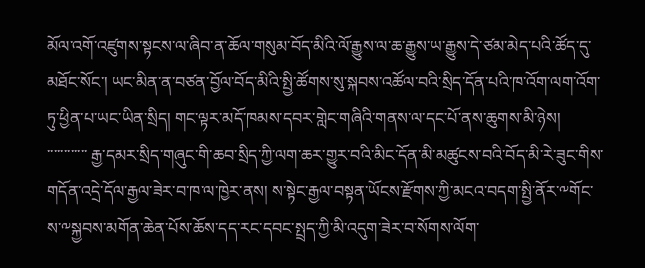མོལ་འགོ་འཛུགས་སྟངས་ལ་ཞིབ་ན་ཆོལ་གསུམ་བོད་མིའི་ལོ་རྒྱུས་ལ་ཆ་རྒྱུས་ཡ་རྒྱུས་དེ་ཙམ་མེད་པའི་ཚོད་དུ་མཐོང་སོང་། ཡང་མིན་ན་བཙན་བྱོལ་བོད་མིའི་སྤྱི་ཚོགས་སུ་སྐབས་འཚོལ་བའི་སྲིད་དོན་པའི་ཁ་འོག་ལག་འོག་ཏུ་ཕྱིན་པ་ཡང་ཡིན་སྲིད། གང་ལྟར་མདོ་ཁམས་དབར་གླེང་གཞིའི་གནས་ལ་དང་པོ་ནས་ཆུགས་མི་ཉེས།
་་་་་་་་་་་་ རྒྱ་དམར་སྲིད་གཞུང་གི་ཆབ་སྲིད་ཀྱི་ལག་ཆར་གྱུར་བའི་མིང་དོན་མི་མཚུངས་བའི་བོད་མི་རེ་ཟུང་གིས་གདོན་འདྲེ་དོལ་རྒྱལ་ཟེར་བ་ཁ་ལ་ཁྱེར་ནས། ས་སྟེང་རྒྱལ་བསྟན་ཡོངས་རྫོགས་ཀྱི་མངའ་བདག་སྤྱི་ནོར་༸གོང་ས་༸སྐྱབས་མགོན་ཆེན་པོས་ཆོས་དད་རང་དབང་སྤྲད་ཀྱི་མི་འདུག་ཟེར་བ་སོགས་ལོག་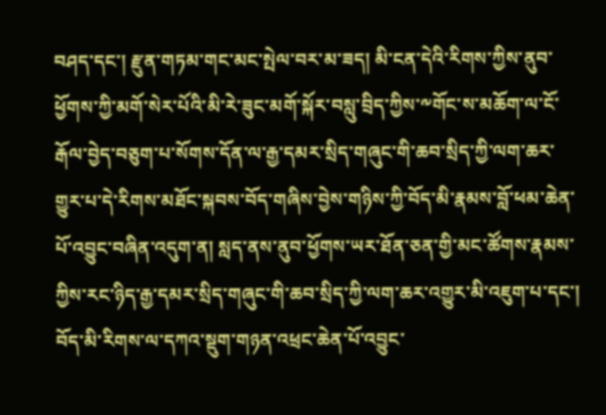བཤད་དང་། རྫུན་གཏམ་གང་མང་སྤེལ་བར་མ་ཟད། མི་ངན་དེའི་རིགས་ཀྱིས་ནུབ་ཕྱོགས་ཀྱི་མགོ་སེར་པོའི་མི་རེ་ཟུང་མགོ་སྐོར་བསླུ་བྲིད་ཀྱིས་༸གོང་ས་མཆོག་ལ་ངོ་རྒོལ་བྱེད་བཅུག་པ་སོགས་དོན་ལ་རྒྱ་དམར་སྲིད་གཞུང་གི་ཆབ་སྲིད་ཀྱི་ལག་ཆར་གྱུར་པ་དེ་རིགས་མཐོང་སྐབས་བོད་གཞིས་བྱེས་གཉིས་ཀྱི་བོད་མི་རྣམས་བློ་ཕམ་ཆེན་པོ་འབྱུང་བཞིན་འདུག་ན། སླད་ནས་ནུབ་ཕྱོགས་ཡར་ཐོན་ཅན་གྱི་མང་ཚོགས་རྣམས་ཀྱིས་རང་ཉིད་རྒྱ་དམར་སྲིད་གཞུང་གི་ཆབ་སྲིད་ཀྱི་ལག་ཆར་འགྱུར་མི་འཇུག་པ་དང་། བོད་མི་རིགས་ལ་དཀའ་སྡུག་གཉན་འཕྲང་ཆེན་པོ་འབྱུང་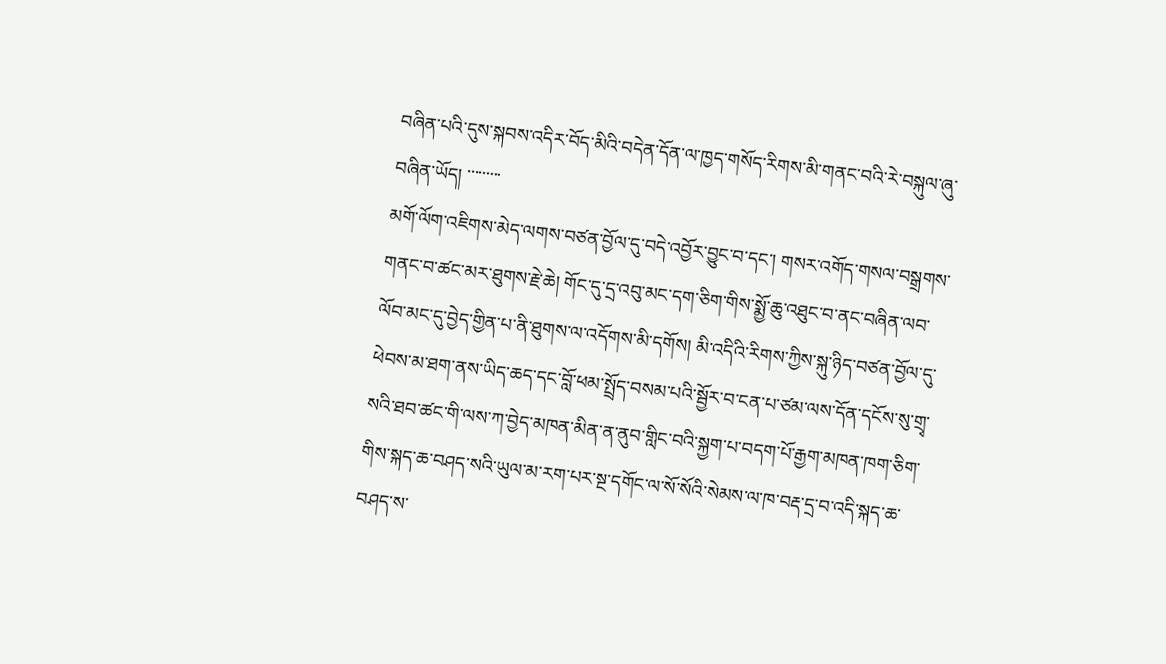བཞིན་པའི་དུས་སྐབས་འདིར་བོད་མིའི་བདེན་དོན་ལ་ཁྱད་གསོད་རིགས་མི་གནང་བའི་རེ་བསྐུལ་ཞུ་བཞིན་ཡོད། ་་་་་་་་་
མགོ་ལོག་འཇིགས་མེད་ལགས་བཙན་བྱོལ་དུ་བདེ་འབྱོར་བྱུང་བ་དང་། གསར་འགོད་གསལ་བསྒྲགས་གནང་བ་ཚང་མར་ཐུགས་རྗེ་ཆེ། གོང་དུ་དྲ་འབུ་མང་དག་ཅིག་གིས་སྨྱོ་ཆུ་འཐུང་བ་ནང་བཞིན་ལབ་ལོབ་མང་དུ་བྱེད་གྱིན་པ་ནི་ཐུགས་ལ་འདོགས་མི་དགོས། མི་འདིའི་རིགས་ཀྱིས་སྐུ་ཉིད་བཙན་བྱོལ་དུ་ཕེབས་མ་ཐག་ནས་ཡིད་ཆད་དང་བློ་ཕམ་སྤྲོད་བསམ་པའི་སྦྱོར་བ་ངན་པ་ཙམ་ལས་དོན་དངོས་སུ་གྲྭ་སའི་ཐབ་ཚང་གི་ལས་ཀ་བྱེད་མཁན་མིན་ན་ནུབ་གླིང་བའི་སྐྱག་པ་བདག་པོ་རྒྱག་མཁན་ཁག་ཅིག་གིས་སྐད་ཆ་བཤད་སའི་ཡུལ་མ་རག་པར་སྔ་དགོང་ལ་སོ་སོའི་སེམས་ལ་ཁ་བརྡ་དྲ་བ་འདི་སྐད་ཆ་བཤད་ས་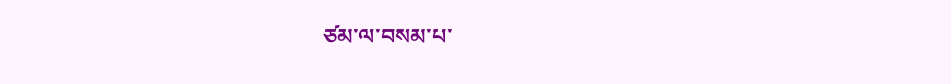ཙམ་ལ་བསམ་པ་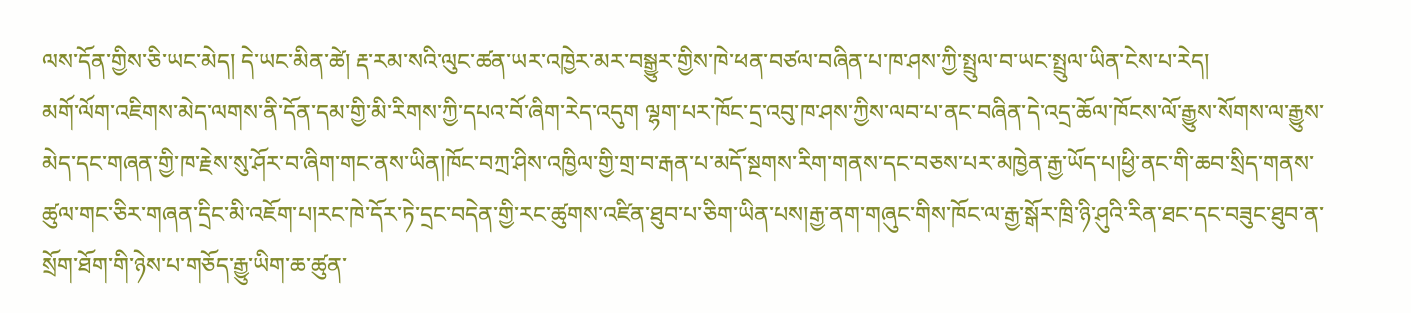ལས་དོན་གྱིས་ཅི་ཡང་མེད། དེ་ཡང་མིན་ཚེ། རྡ་རམ་སའི་ལུང་ཚན་ཡར་འཁྱེར་མར་བསྒྱུར་གྱིས་ཁེ་ཕན་བཙལ་བཞིན་པ་ཁ་ཤས་ཀྱི་སྤྲུལ་བ་ཡང་སྤྲུལ་ཡིན་ངེས་པ་རེད།
མགོ་ལོག་འཇིགས་མེད་ལགས་ནི་དོན་དམ་གྱི་མི་རིགས་ཀྱི་དཔའ་བོ་ཞིག་རེད་འདུག ལྷག་པར་ཁོང་དྲ་འབུ་ཁ་ཤས་ཀྱིས་ལབ་པ་ནང་བཞིན་དེ་འདྲ་ཆོལ་ཁོངས་ལོ་རྒྱུས་སོགས་ལ་རྒྱུས་མེད་དང་གཞན་གྱི་ཁ་རྗེས་སུ་ཤོར་བ་ཞིག་གང་ནས་ཡིན།ཁོང་བཀྲ་ཤིས་འཁྱིལ་གྱི་གྲ་བ་རྒན་པ་མདོ་སྔགས་རིག་གནས་དང་བཅས་པར་མཁྱེན་རྒྱ་ཡོད་པ།ཕྱི་ནང་གི་ཆབ་སྲིད་གནས་ཚུལ་གང་ཅིར་གཞན་དྲིང་མི་འཇོག་པ།རང་ཁེ་དོར་ཏེ་དྲང་བདེན་གྱི་རང་ཚུགས་འཛིན་ཐུབ་པ་ཅིག་ཡིན་པས།རྒྱ་ནག་གཞུང་གིས་ཁོང་ལ་རྒྱ་སྒོར་ཁྲི་ཉི་ཤུའི་རིན་ཐང་དང་བཟུང་ཐུབ་ན་སྲོག་ཐོག་གི་ཉེས་པ་གཅོད་རྒྱུ་ཡིག་ཆ་ཚུན་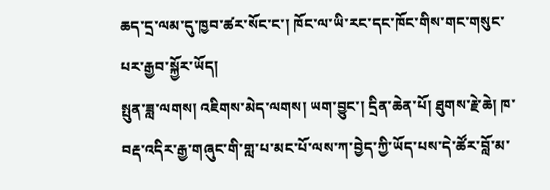ཆད་དྲ་ལམ་དུ་ཁྱབ་ཚར་སོང་ང་། ཁོང་ལ་ཡི་རང་དང་ཁོང་གིས་གང་གསུང་པར་རྒྱབ་སྐྱོར་ཡོད།
སྤུན་ཟླ་ལགས། འཇིགས་མེད་ལགས། ཡག་བྱུང་། དྲིན་ཆེན་པོ། ཐུགས་རྗེ་ཆེ། ཁ་བརྡ་འདིར་རྒྱ་གཞུང་གི་གླ་པ་མང་པོ་ལས་ཀ་བྱེད་ཀྱི་ཡོད་པས་དེ་ཚོར་བློ་མ་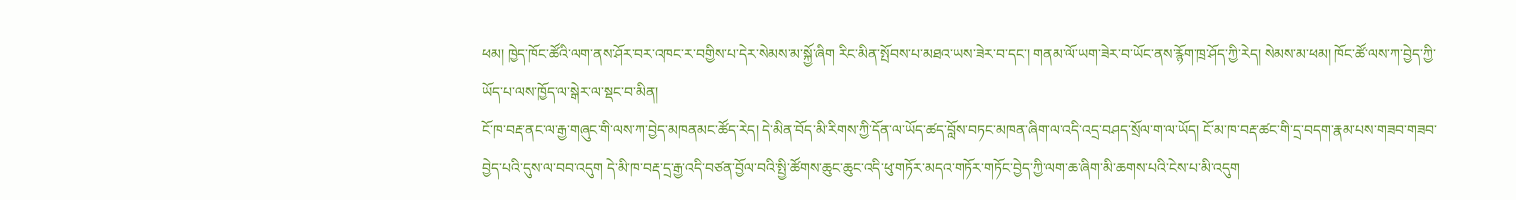ཕམ། ཁྱེད་ཁོང་ཚོའི་ལག་ནས་ཤོར་བར་འཁང་ར་བགྱིས་པ་དེར་སེམས་མ་སྐྱོ་ཞིག རིང་མིན་སྤོབས་པ་མཐའ་ཡས་ཟེར་བ་དང་། གནམ་ལོ་ཡག་ཟེར་བ་ཡོང་ནས་རྙོག་ཁྲ་ཤོད་ཀྱི་རེད། སེམས་མ་ཕམ། ཁོང་ཚོ་ལས་ཀ་བྱེད་ཀྱི་ཡོད་པ་ལས་ཁྱོད་ལ་སྒེར་ལ་སྡང་བ་མིན།
ངོ་ཁ་བརྡ་ནང་ལ་རྒྱ་གཞུང་གི་ལས་ཀ་བྱེད་མཁནམང་ཚོད་རེད། དེ་མིན་བོད་མི་རིགས་ཀྱི་དོན་ལ་ཡོད་ཚད་བློས་བཏང་མཁན་ཞིག་ལ་འདི་འདྲ་བཤད་སྲོལ་ག་ལ་ཡོད། ངོ་མ་ཁ་བརྡ་ཚང་གི་དྲ་བདག་རྣམ་པས་གཟབ་གཟབ་བྱེད་པའི་དུས་ལ་བབ་འདུག དེ་མི་ཁ་བརྡ་དྲ་རྒྱ་འདི་བཙན་བྱོལ་བའི་སྤྱི་ཚོགས་ཆུང་ཆུང་འདི་ཕུ་གཏོར་མདའ་གཏོར་གཏོང་བྱེད་ཀྱི་ལག་ཆ་ཞིག་མི་ཆགས་པའི་ངེས་པ་མི་འདུག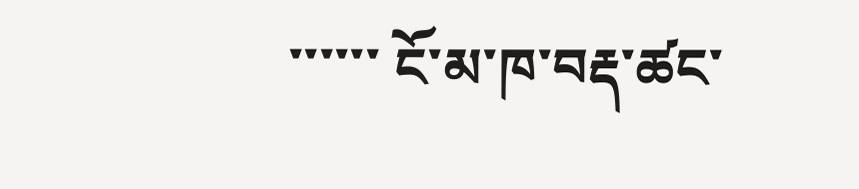་་་་་་ ངོ་མ་ཁ་བརྡ་ཚང་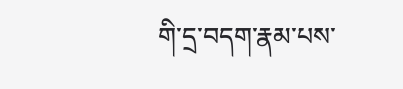གི་དྲ་བདག་རྣམ་པས་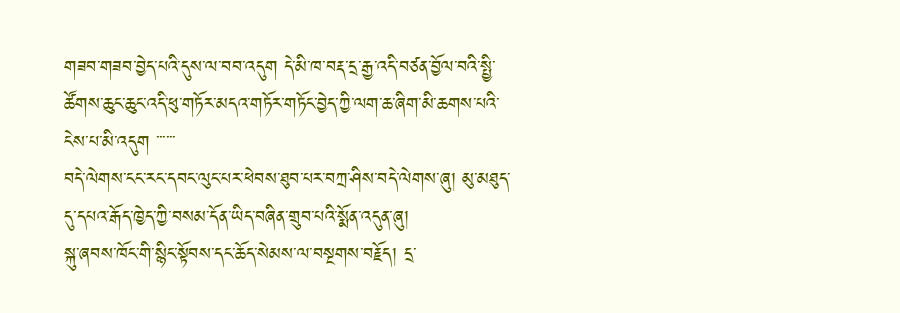གཟབ་གཟབ་བྱེད་པའི་དུས་ལ་བབ་འདུག དེ་མི་ཁ་བརྡ་དྲ་རྒྱ་འདི་བཙན་བྱོལ་བའི་སྤྱི་ཚོགས་ཆུང་ཆུང་འདི་ཕུ་གཏོར་མདའ་གཏོར་གཏོང་བྱེད་ཀྱི་ལག་ཆ་ཞིག་མི་ཆགས་པའི་ངེས་པ་མི་འདུག ་་་་་་
བདེ་ལེགས་ངང་རང་དབང་ལུང་པར་ཕེབས་ཐུབ་པར་བཀྲ་ཤིས་བདེ་ལེགས་ཞུ། མུ་མཐུད་དུ་དཔའ་རྒོད་ཁྱེད་ཀྱི་བསམ་དོན་ཡིད་བཞིན་གྲུབ་པའི་སྨོན་འདུན་ཞུ།
སྐུ་ཞབས་ཁོང་གི་སྙིང་སྟོབས་དང་ཆོད་སེམས་ལ་བསྔགས་བརྗོད། དྲ་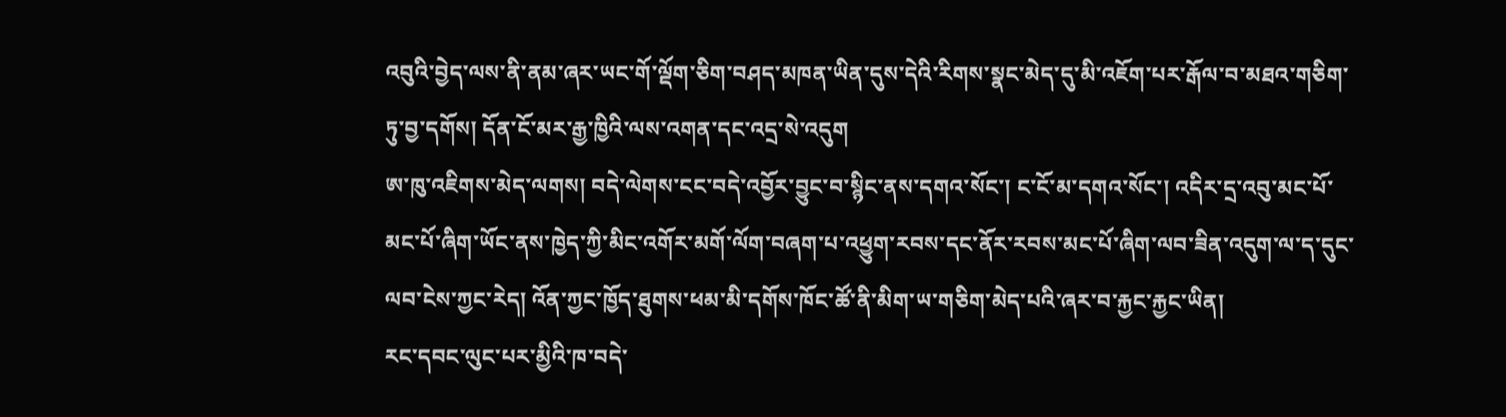འབུའི་བྱེད་ལས་ནི་ནམ་ཞར་ཡང་གོ་ལྡོག་ཅིག་བཤད་མཁན་ཡིན་དུས་དེའི་རིགས་སྣང་མེད་དུ་མི་འཇོག་པར་རྒོལ་བ་མཐའ་གཅིག་ཏུ་བྱ་དགོས། དོན་ངོ་མར་རྒྱ་ཁྱིའི་ལས་འགན་དང་འདྲ་སེ་འདུག
ཨ་ཁུ་འཇིགས་མེད་ལགས། བདེ་ལེགས་ངང་བདེ་འབྱོར་བྱུང་བ་སྙིང་ནས་དགའ་སོང་། ང་ངོ་མ་དགའ་སོང་། འདིར་དྲ་འབུ་མང་པོ་མང་པོ་ཞིག་ཡོང་ནས་ཁྱེད་ཀྱི་མིང་འགོར་མགོ་ལོག་བཞག་པ་འཕྱུག་རབས་དང་ནོར་རབས་མང་པོ་ཞིག་ལབ་ཟིན་འདུག་ལ་ད་དུང་ལབ་ངེས་ཀྱང་རེད། འོན་ཀྱང་ཁྱོད་ཐུགས་ཕམ་མི་དགོས་ཁོང་ཚོ་ནི་མིག་ཡ་གཅིག་མེད་པའི་ཞར་བ་རྐྱང་རྐྱང་ཡིན།
རང་དབང་ལུང་པར་མྱིའི་ཁ་བདེ་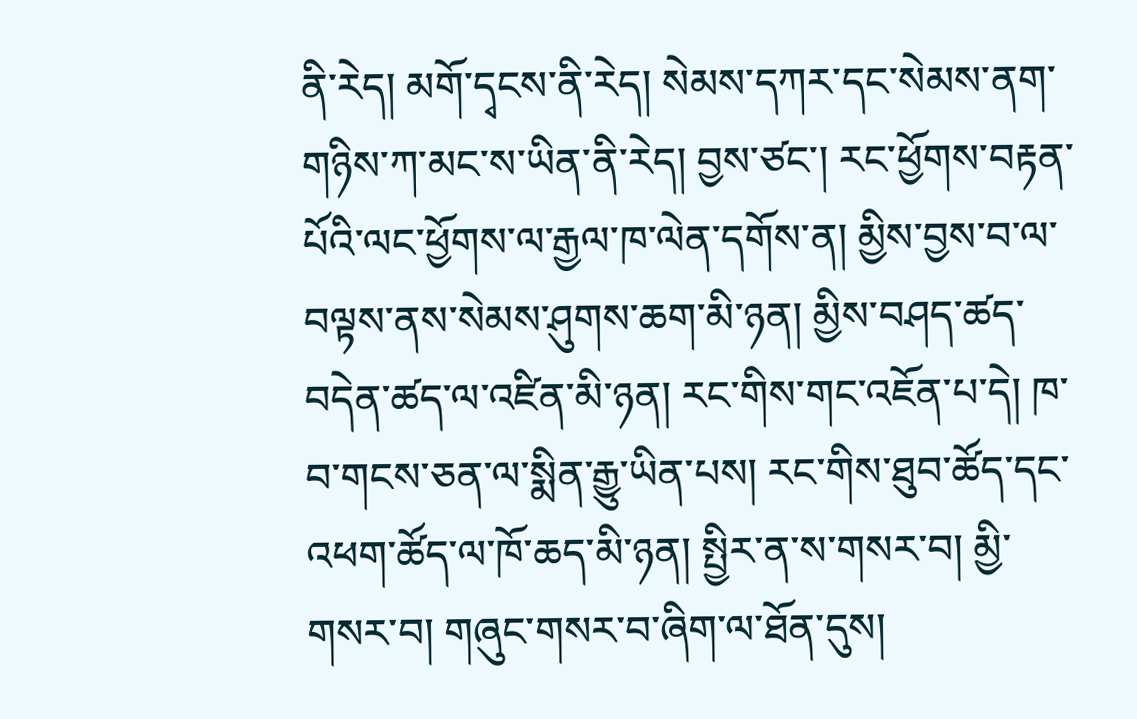ནི་རེད། མགོ་དྭངས་ནི་རེད། སེམས་དཀར་དང་སེམས་ནག་གཉིས་ཀ་མང་ས་ཡིན་ནི་རེད། བྱས་ཙང་། རང་ཕྱོགས་བརྟན་པོའི་ལང་ཕྱོགས་ལ་རྒྱལ་ཁ་ལེན་དགོས་ན། མྱིས་བྱས་བ་ལ་བལྟས་ནས་སེམས་ཤུགས་ཆག་མི་ཉན། མྱིས་བཤད་ཚད་བདེན་ཚད་ལ་འཛིན་མི་ཉན། རང་གིས་གང་འཇོན་པ་དེ། ཁ་བ་གངས་ཅན་ལ་སྨིན་རྒྱུ་ཡིན་པས། རང་གིས་ཐུབ་ཚོད་དང་འཕག་ཚོད་ལ་ཁོ་ཆད་མི་ཉན། སྤྱིར་ན་ས་གསར་བ། མྱི་གསར་བ། གཞུང་གསར་བ་ཞིག་ལ་ཐོན་དུས།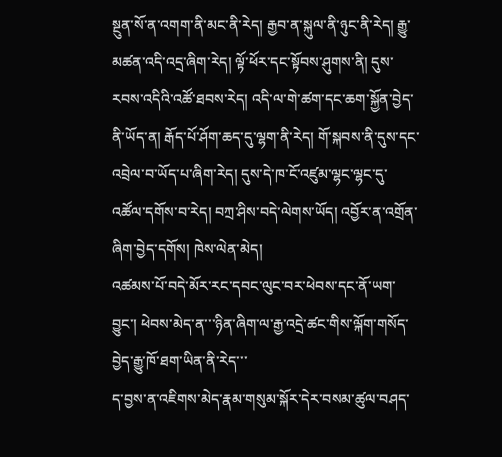སྔུན་སོ་ན་འགག་ནི་མང་ནི་རེད། རྒྱབ་ན་སྐུལ་ནི་ཉུང་ནི་རེད། རྒྱུ་མཚན་འདི་འདྲ་ཞིག་རེད། ལྟོ་ཕོར་དང་སྟོབས་ཤུགས་ནི། དུས་རབས་འདིའི་འཚོ་ཐབས་རེད། འདི་ལ་གེ་ཚག་དང་ཆག་སྐྱོན་བྱེད་ནི་ཡོད་ན། རྒོད་པོ་ཤོག་ཆད་དུ་ལྷག་ནི་རེད། གོ་སྐབས་ནི་དུས་དང་འབྲེལ་བ་ཡོད་པ་ཞིག་རེད། དུས་དེ་ཁ་ངོ་འཛུམ་ལྷང་ལྷང་དུ་འཚོལ་དགོས་བ་རེད། བཀྲ་ཤིས་བདེ་ལེགས་ཡོད། འབྱོར་ན་འགྲོན་ཞིག་བྱེད་དགོས། ཁེས་ལེན་མེད།
འཚམས་པོ་བདེ་མོར་རང་དབང་ལུང་བར་ཕེབས་དང་ནོ་ཡག་བྱུང་། ཕེབས་མེད་ན་་་ཉིན་ཞིག་ལ་རྒྱ་འདྲེ་ཚང་གིས་ལྐོག་གསོད་བྱེད་རྒྱུ་ཁོ་ཐག་ཡིན་ནི་རེད་་་
ད་བྱས་ན་འཇིགས་མེད་རྣམ་གསུམ་སྐོར་དེར་བསམ་ཚུལ་བཤད་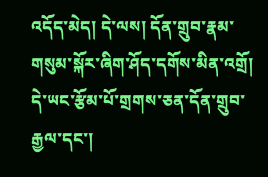འདོད་མེད། དེ་ལས། དོན་གྲུབ་རྣམ་གསུམ་སྐོར་ཞིག་ཤོད་དགོས་མིན་འགྲོ། དེ་ཡང་རྩོམ་པོ་གྲགས་ཅན་དོན་གྲུབ་རྒྱལ་དང་།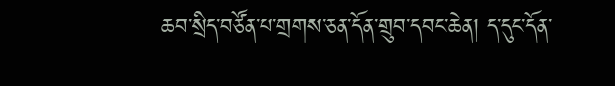ཆབ་སྲིད་བཙོན་པ་གྲགས་ཅན་དོན་གྲུབ་དབང་ཆེན། ད་དུང་དོན་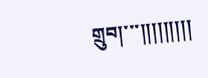གྲུབ།་་་།།།།།།།།།